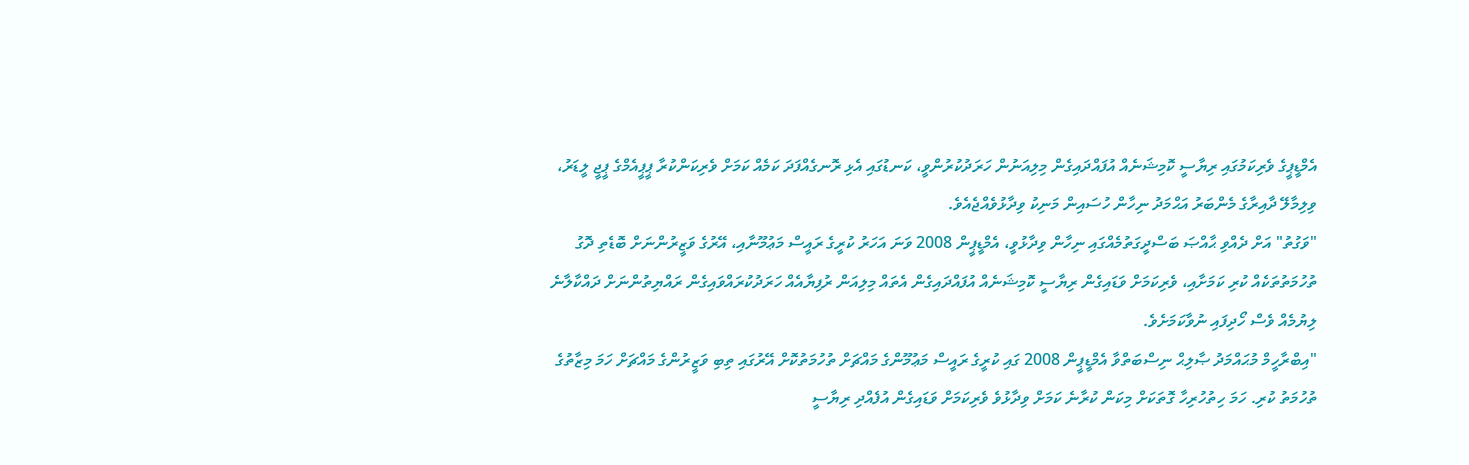އެމްޑީޕީގެ ވެރިކަމުގައި ރިޔާސީ ކޮމިޝަނެއް އުފައްދައިގެން މިލިއަނުން ހަރަދުކުރުންވީ، ކަނޑުގައި އެޅި ރޮނގެއްފަދަ ކަމެއް ކަމަށް ވެރިކަންކުރާ ޕީޕީއެމްގެ ޕީޖީ ލީޑަރު، ވިލިމާލޭ ދާއިރާގެ މެންބަރު އަޙްމަދު ނިހާން ހުސައިން މަނިކު ވިދާޅުވެއްޖެއެވެ.
"ވަގުތު" އަށް ދެއްވި ޙާއްޞަ ބަސްދީގަތުމެއްގައި ނިހާން ވިދާޅުވީ، އެމްޑީޕީން 2008 ވަނަ އަހަރު ކުރީގެ ރައީސް މަޢުމޫނާއި، އޭރުގެ ވަޒީރުންނަށް ބޮޑެތި ދޮގު ތުހުމަތުތަކެއް ކުރި ކަމަށާއި، ވެރިކަމަށް ވަޑައިގެން ރިޔާސީ ކޮމިޝަނެއް އުފައްދައިގެން އެތައް މިލިއަން ރުފިޔާއެއް ހަރަދުކުރައްވައިގެން ރައްޔިތުންނަށް ދައްކާލާނެ ލިޔުމެއް ވެސް ހޯދިފައި ނުވާކަމަށެވެ.
"އިބްރާހީމް މުޙައްމަދު ޞާލިޙް ނިސްބަތްވާ އެމްޑީޕީން 2008 ގައި ކުރީގެ ރައީސް މަޢުމޫންގެ މައްޗަށް ތުހުމަތުކޮށް އޭރުގައި ތިބި ވަޒީރުންގެ މައްޗަށް ހަމަ މިޒާތުގެ ތުހުމަތު ކުރި. ހަމަ ހިތުހުރިހާ ގޮތަކަށް މިކަން ކުރާނެ ކަމަށް ވިދާޅުވެ ވެރިކަމަށް ވަޑައިގެން އުފެއްދި ރިޔާސީ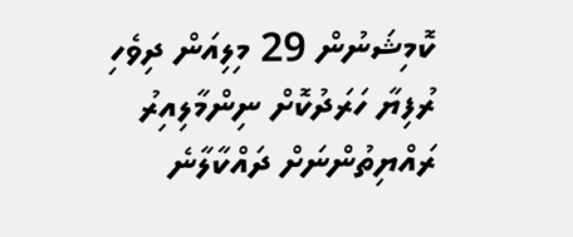ކޮމިޝަނުން 29 މިލިއަން ދިވެހި ރުފިޔާ ހަރަދުކޮށް ނިންމާލިއިރު ރައްޔިތުންނަށް ދައްކާލާނެ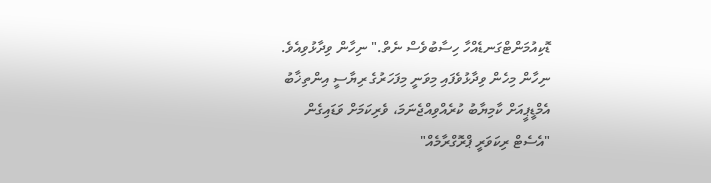ޑޮކިއުމަންޓްގަނޑެއްހާ ހިސާބުވެސް ނެތް." ނިހާން ވިދާޅުވިއެވެ.
ނިހާން މިހެން ވިދާޅުވެފައި މިވަނީ މިފަހަރުގެ ރިޔާސީ އިންތިޚާބު އެމްޑީޕީއަށް ކާމިޔާބު ކުރެއްވިއްޖެނަމަ، ވެރިކަމަށް ވަޑައިގެން "އެސެޓް ރިކަވަރީ ޕްރޮގްރާމެއް"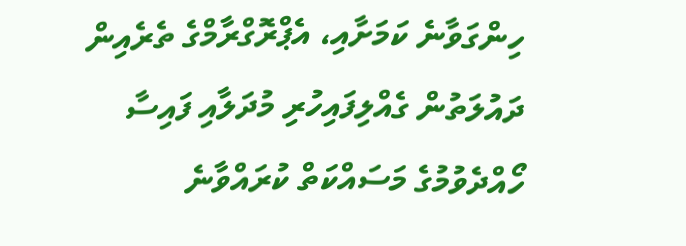ހިންގަވާނެ ކަމަށާއި، އެޕްރޮގްރާމްގެ ތެރެއިން ދައުލަތުން ގެއްލިފައިހުރި މުދަލާއި ފައިސާ ހޯއްދެވުމުގެ މަސައްކަތް ކުރައްވާނެ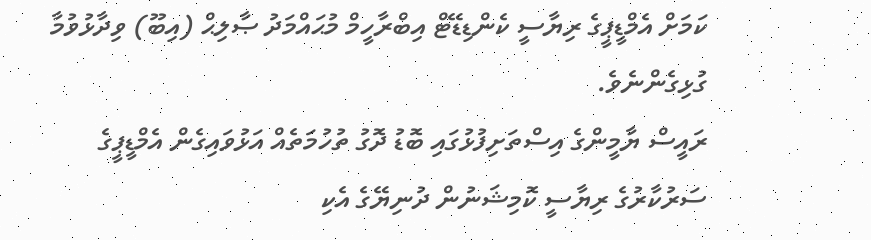ކަމަށް އެމްޑީޕީގެ ރިޔާސީ ކެންޑިޑޭޓް އިބްރާހީމް މުޙައްމަދު ޞާލިޙް (އިބޫ) ވިދާޅުވުމާ ގުޅިގެންނެވެ.
ރައީސް ޔާމީންގެ އިސްތަށިފުޅުގައި ބޮޑު ދޮގު ތުހުމަތެއް އަޅުވައިގެން އެމްޑީޕީގެ ސަރުކާރުގެ ރިޔާސީ ކޮމިޝަނުން ދުނިޔޭގެ އެކި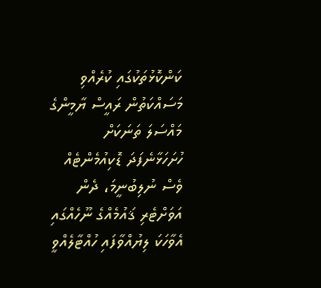ކަންކޮޅުތަކުގައި ކުރެއްވި މަސައްކަތުން ރައީސް ޔާމީންގެ މައްސަލަ ތަނަކަށް ހުށަހަޅާނެފަދަ ޑޮކިއުމެންޓެއް ވެސް ނުލިބުނީމަ، ދެން އަވަށްޓެރި ޤައުމެއްގެ ނޫހެއްގައި އެވާހަކަ ލިޔުއްވާފައި ހުއްޓާލެއްވީ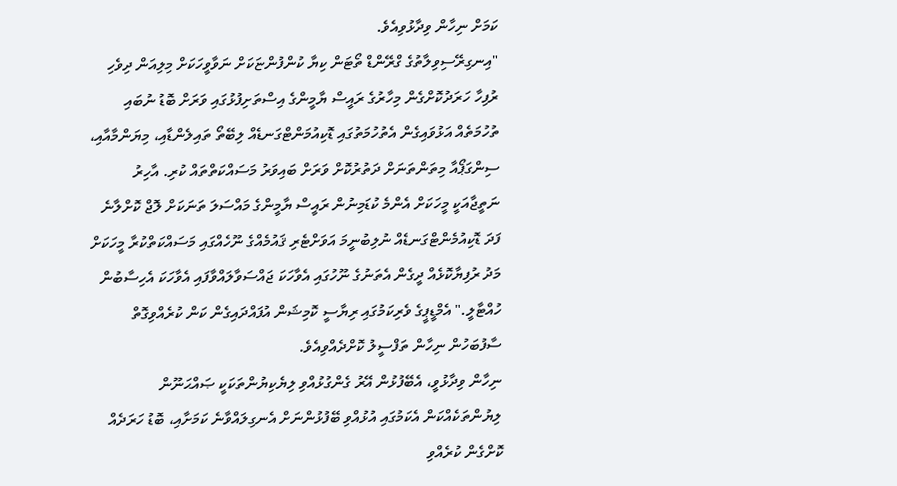ކަމަށް ނިހާން ވިދާޅުވިއެވެ.
"އިނގިރޭސިވިލާތުގެ ގްރޭންޑް ތޯޓަން ކިޔާ ކުންފުންޏަކަށް ނަވާވީހަކަށް މިލިއަން ދިވެހި ރުފިހާ ހަރަދުކޮށްގެން މިހާރުގެ ރައީސް ޔާމީންގެ އިސްތަށިފުޅުގައި ވަރަށް ބޮޑު ނުބައި ތުހުމަތެއް އަޅުވައިގެން އެތުހުމަތުގައި ޑޮކިއުމަންޓްގަނޑެއް ލިބޭތޯ ތައިލެންޑާއި، މިޔަންމާއާއި، ސިންގަޕޯއާ މިތަންތަނަށް ދަތުރުކޮށް ވަރަށް ބައިވަރު މަސައްކަތްތައް ކުރި. އާހިރު ނަތީޖާއަކީ މީހަކަށް އެންމެ ކުޑަމިނުން ރައީސް ޔާމީންގެ މައްސަލަ ތަނަކަށް ލޮޖް ކޮށްލާނެ ފަދަ ޑޮކިއުމެންޓްގަނޑެއް ނުލިބުނީމަ އަވަށްޓެރި ޤައުމެއްގެ ނޫހެއްގައި މަސައްކަތްކުރާ މީހަކަށް މަދު ރުފިޔާކޮޅެއް ދީގެން އެތަނުގެ ނޫހުގައި އެވާހަކަ ޖައްސަވާލައްވާފައި އެވާހަކަ އެހިސާބުން ހުއްޓާލީ." އެމްޑީޕީގެ ވެރިކަމުގައި ރިޔާސީ ކޮމިޝަން އުފައްދައިގެން ކަން ކުރެއްވިގޮތް ސާފުބަހުން ނިހާން ތަފްސީލު ކޮށްދެއްވިއެވެ.
ނިހާން ވިދާޅުވީ، އެބޭފުޅުން އޭރު ގެންގުޅުއްވި ލިޔެކިޔުންތަކަކީ ޞައްޙަނޫން ލިޔުންތަކެއްކަން އެކަމުގައި އުޅުއްވި ބޭފުޅުންނަށް އެނގިލައްވާނެ ކަމަށާއި، ބޮޑު ހަރަދެއް ކޮށްގެން ކުރެއްވި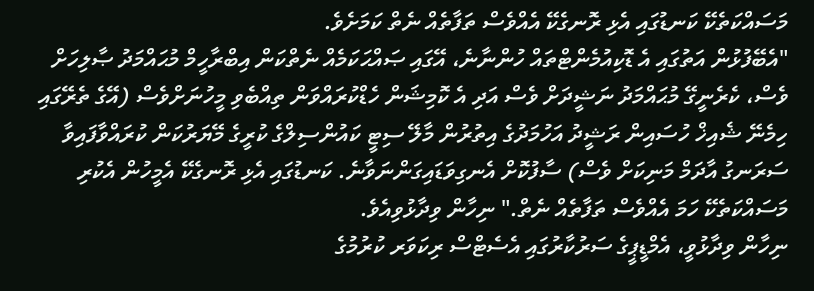މަސައްކަތެކޭ ކަނޑުގައި އެޅި ރޮނގެކޭ އެއްވެސް ތަފާތެއް ނެތް ކަމަށެވެ.
"އެބޭފުޅުން އަތުގައި އެ ޑޮކިއުމެންޓްތައް ހުންނާނެ، އޭގައި ޞައްޙަކަމެއް ނެތްކަން އިބްރާހީމް މުޙައްމަދު ޞާލިހަށް ވެސް، ކެރެނީގޭ މުޙައްމަދު ނަޝީދަށް ވެސް އަދި އެ ކޮމިޝަން ހެޑްކުރައްވަން ތިއްބެވި މީހުނަށްވެސް (އޭގެ ތެރޭގައި ހިމެނޭ ޝެއިޚް ހުސައިން ރަޝީދު އަހުމަދުގެ އިތުރުން މާލޭ ސިޓީ ކައުންސިލްގެ ކުރީގެ މޭޔަރުކަން ކުރައްވާފައިވާ ސަރަނގު އާދަމް މަނިކަށް ވެސް) ސާފުކޮށް އެނގިވަޑައިގަންނަވާނެ. ކަނޑުގައި އެޅި ރޮނގެކޭ އެމީހުން އެކުރި މަސައްކަތެކޭ ހަމަ އެއްވެސް ތަފާތެއް ނެތް." ނިހާން ވިދާޅުވިއެވެ.
ނިހާން ވިދާޅުވީ، އެމްޑީޕީގެ ސަރުކާރުގައި އެސެޓްސް ރިކަވަރ ކުރުމުގެ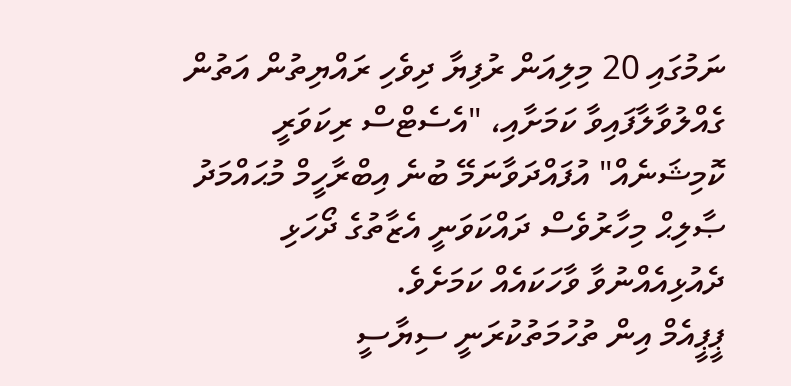ނަމުގައި 20 މިލިއަން ރުފިޔާ ދިވެހި ރައްޔިތުން އަތުން ގެއްލުވާލާފައިވާ ކަމަށާއި، "އެސެޓްސް ރިކަވަރީ ކޮމިޝަނެއް" އުފައްދަވާނަމޭ ބުނެ އިބްރާހީމް މުޙައްމަދު ޞާލިޙް މިހާރުވެސް ދައްކަވަނީ އެޒާތުގެ ދޯހަޅި ދެއުޅިއެއްނުވާ ވާހަކައެއް ކަމަށެވެ.
ޕީޕީއެމް އިން ތުހުމަތުކުރަނީ ސިޔާސީ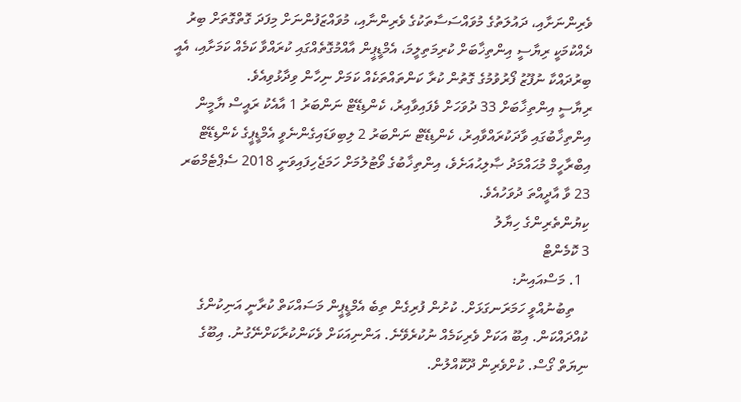ވެރިންނަށާއި، ދައުލަތުގެ މުވައްސަސާތަކުގެ ވެރިންނާއި، މުވައްޒަފުންނަށް މިފަދަ ގޮތްގޮތަށް ބިރު ދެއްކުމަކީ ރިޔާސީ އިންތިޚާބަށް ކުރިމަތިލީމަ، އެމްޑީޕީން އާއްމުގޮތެއްގައި ކުރައްވާ ކަމެއް ކަމަށާއި، އެއީ ބިރުދައްކާ ނުފޫޒު ފޯރުވުމުގެ ގޮތުން ކުރާ ކަންތައްތަކެއް ކަމަށް ނިހާން ވިދާޅުވިއެވެ.
ރިޔާސީ އިންތިޚާބަށް 33 ދުވަހަށް ވެފައިވާއިރު، ކެންޑިޑޭޓް ނަންބަރު 1 އާއެކު ރައީސް ޔާމީން އިންތިޚާބުގައި ވާދަކުރައްވާއިރު، ކެންޑިޑޭޓް ނަންބަރު 2 ލިބިވަޑައިގެންނެވީ އެމްޑީޕީގެ ކެންޑިޑޭޓް އިބްރާހީމް މުޙައްމަދު ޞާލިޙުއަށެވެ، އިންތިޚާބުގެ ވޯޓުލުމަށް ހަމަޖެހިފައިވަނީ 2018 ސެޕްޓެމްބަރ 23 ވާ އާދީއްތަ ދުވަހުއެވެ.
ކިޔުންތެރިންގެ ހިޔާލު
3 ކޮމެންޓް
  1. މަސްއައިނު:
    ތިބުނުއްވީ ހަމަރަނގަޅަށް. ކުށުން ފުރިގެން ތިބެ އެމްޑީޕީން މަސައްކަތް ކުރާނީ އަނިކުންގެ ކުއްދައްކަން. އިބޫ އަކަށް ވެރިކަމެއް ނުކުރެވޭނެ. އަންނިއަކަށް ވެކަންކުރާކަށްނޭގުނު. އިބޫގެ ނިޔަތް ގޯސް. ކުށްވެރިން ދޫކޮއްލުން.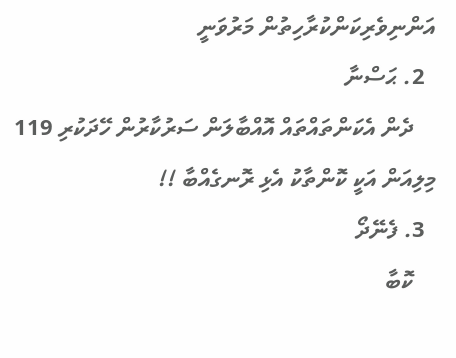އަންނިވެރިކަންކުރާހިތުން މަރުވަނީ
  2. ޙަސްނާ
    ދެން އެކަންތައްތައް އޮއްބާލަން ސަރުކާރުން ހޭދަކުރި 119 މިލިއަން އަކީ ކޮންތާކު އެޅި ރޮނގެއްބާ !!
  3. ފެނޭދޯ
    ކޮބާ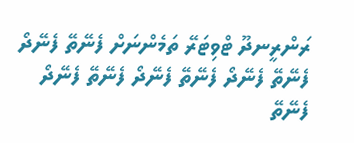ރަންރީނދޫ ޓްވިޓަރޭ ތަމެންނަށް ފެނޭތޭ ފެނޭދޯ ފެނޭތޭ ފެނޭދޯ ފެނޭތޭ ފެނޭދޯ ފެނޭތޭ ފެނޭދޯ ފެނޭތޭ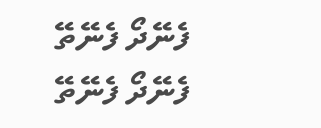ފެނޭދޯ ފެނޭތޭ ފެނޭދޯ ފެނޭތޭ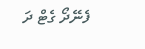ފެނޭދޯ ގެޓް ދަ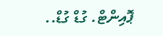ޕޮއިންޓް. ގުޑް ގުޑް..